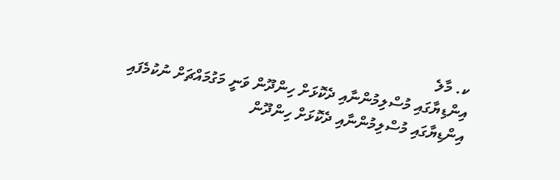ކ. މާލެ
އިންޑިޔާގައި މުސްލިމުންނާއި ދެކޮޅަށް ހިންދޫން ވަނީ މަގުމައްޗަށް ނުކުމެފައި
އިންޑިޔާގައި މުސްލިމުންނާއި ދެކޮޅަށް ހިންދޫން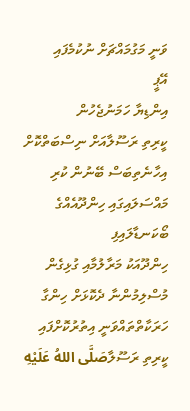ވަނީ މަގުމައްޗަށް ނުކުމެފައި
އޭޕީ
އިންޑިޔާ ހަމަނުޖެހުން
ކީރިތި ރަސޫލާއަށް ނިސްބަތްކޮށް އިހާނެތިބަސް ބޭނުން ކުރި މައްސަލައިގައި ހިންދޫއެއްގެ ބޯކަނޑާލައިފި
ހިންދޫއަކު މަރާލުމާއި ގުޅިގެން މުސްލިމުންނާ ދެކޮޅަށް ހިންގާ ހަރަކާތްތައްވަނީ އިތުރުކޮށްފައި
ކީރިތި ރަސޫލާصَلَّى اللهُ عَلَيْهِ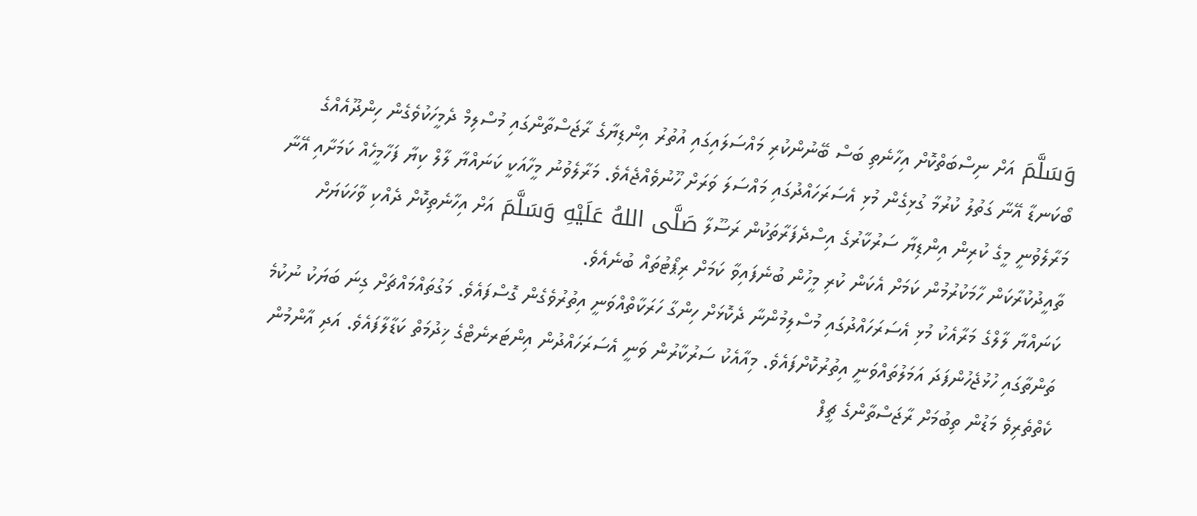وَسَلَّمَ އަށް ނިސްބަތްކޮށް އިހާނެތި ބަސް ބޭނުންކުރި މައްސަލައިގައި އުތުރު އިންޑިޔާގެ ރާޖަސްތާންގައި މުސްލިމް ދެމީހަކުވެގެން ހިންދޫއެއްގެ ބޯކަނޑާ އޭނާ ގަތުލު ކުރުމާ ގުޅިގެން މުޅި އެސަރަހައްދުގައި މައްސަލަ ވަރަށް ހޫނުވެއްޖެއެވެ. މަރާލެވުނު މީހާއަކީ ކަނައްޔާ ލާލް ކިޔާ ފަހާމީހެއް ކަމަށާއި އޭނާ މަރާލެވުނީ މީގެ ކުރިން އިންޑިޔާ ސަރުކާރުގެ އިސްދެފަރާތަކުން ރަސޫލާ صَلَّى اللهُ عَلَيْهِ وَسَلَّمَ އަށް އިހާނެތިކޮށް ދެއްކި ވާހަކަޔަށް ތާއީދުކުރާކަން ހާމަކުރުމުން ކަމަށް އެކަން ކުރި މީހުން ބުނެފައިވާ ކަމަށް ރިޕޯޓުތައް ބުނެއެވެ.
ކަނައްޔާ ލާލްގެ މަރާއެކު މުޅި އެސަރަހައްދުގައި މުސްލިމުންނާ ދެކޮޅަށް ހިންގާ ހަރަކާތްއްވަނީ އިތުރުވެގެން ގޮސްފައެވެ. މަގުތައްމައްޗަށް ގިނަ ބަޔަކު ނުކުމެ ތަންތާގައި ހުޅުޖެހުންފަދަ އަމަލުތައްވަނީ އިތުރުކޮށްފައެވެ. މިއާއެކު ސަރުކާރުން ވަނީ އެސަރަހައްދުން އިންޓަރނެޓްގެ ޚިދުމަތް ކަޑާލާފައެވެ. އަދި އާންމުން ކެތްތެރިވެ މަޑުން ތިބުމަށް ރާޖަސްތާންގެ ޗީފް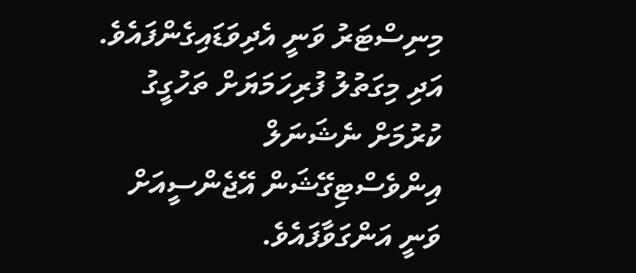މިނިސްޓަރު ވަނީ އެދިވަޑައިގެންފައެވެ. އަދި މިގަތުލު ފުރިހަމަޔަށް ތަހުގީގު ކުރުމަށް ނެޝަނަލް އިންވެސްޓިގޭޝަން އޭޖެންސީއަށް ވަނީ އަންގަވާފައެވެ.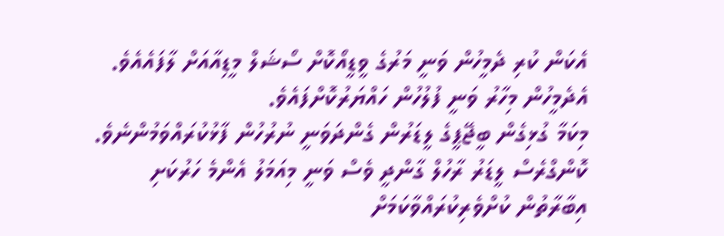އެކަން ކުރި ދެމީހުން ވަނީ މަރުގެ ވީޑީއޯކޮށް ސޯޝަލް މީޑިއާއަށް ލާފައެއެވެ. އެދެމީހުން މިހާރު ވަނީ ފުލުހުން ހައްޔަރުކޮށްފައެވެ.
މިކަމާ ގުޅިގެން ބީޖޭޕީގެ ލީޑަރުން ގެންދަވަނީ ނުރުހުން ފާޅުކުރައްވަމުންނެވެ.
ކޮންގްރެސް ލީޑަރު ރާހުލް ގާންދީ ވެސް ވަނީ މިއަމަލު އެންމެ ހަރުކަށި އިބާރާތުން ކުށްވެރިކުރައްވާކަމަށް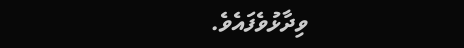ވިދާޅުވެފައެވެ.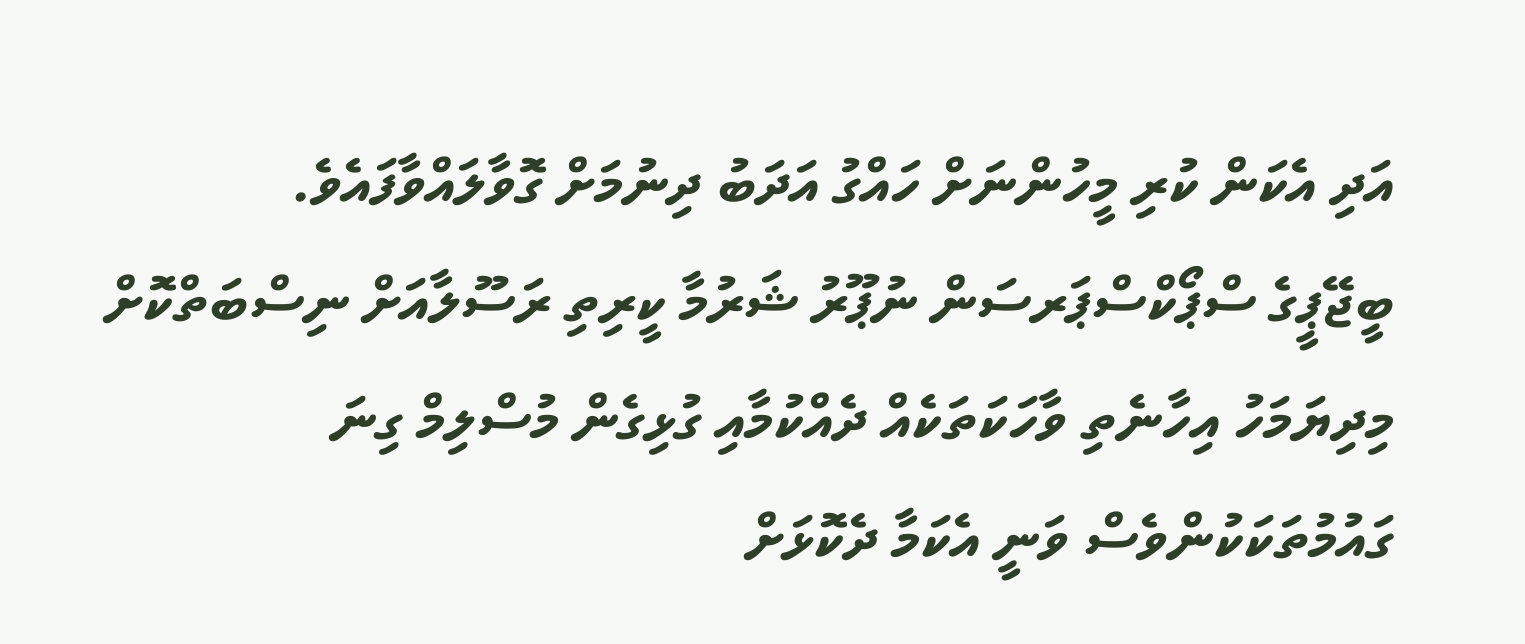އަދި އެކަން ކުރި މީހުންނަށް ހައްގު އަދަބު ދިނުމަށް ގޮވާލައްވާފައެވެ.
ބީޖޭޕީގެ ސްޕޯކްސްޕަރސަން ނުޕޫރު ޝަރުމާ ކީރިތި ރަސޫލާއަށް ނިސްބަތްކޮށް މިދިޔަމަހު އިހާނެތި ވާހަކަތަކެއް ދެއްކުމާއި ގުޅިގެން މުސްލިމް ގިނަ ގައުމުތަކަކުންވެސް ވަނީ އެކަމާ ދެކޮޅަށް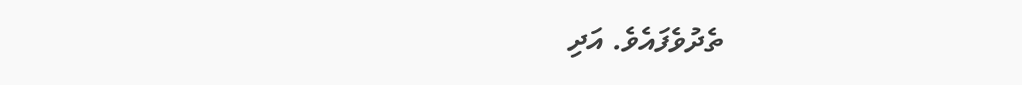ތެދުވެފައެވެ. އަދި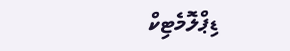ޑިޕްލޮމެޓިކް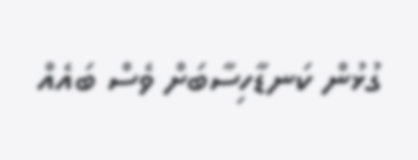ގުޅުން ކަނޑާހިސާބަށް ވެސް ބައެއް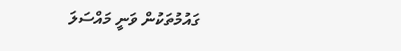ގައުމުތަކުން ވަނީ މައްސަލަ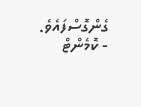ގެންގޮސްފައެވެ.
- ކޮމެންޓް